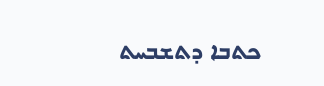ܟܬܒܐ ܕܬܫܒܚܬ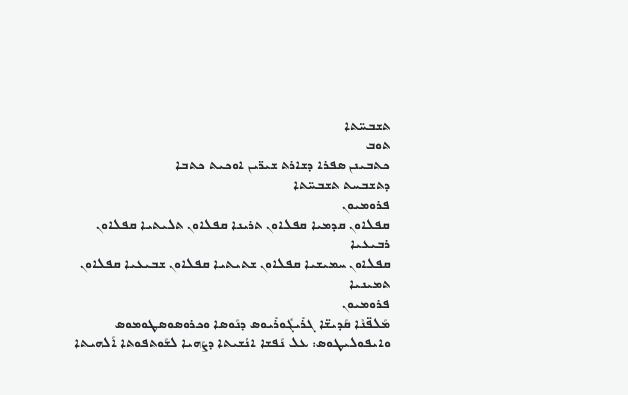ܬܫܒܚ̈ܬܐ
ܬܘܒ
ܟܬܒܝܢܢ ܣܦܪܐ ܕܫܐܪܬ ܫܝܪ̈ܝܢ ܐܘܟܝܬ ܟܬܒܐ
ܕܬܫܒܚܬ ܬܫܒܚ̈ܬܐ
ܦܪܘܡܝܘܢ
ܩܦܠܐܘܢ ܩܕܡܝܐ ܩܦܠܐܘܢ ܬܪܝܢܐ ܩܦܠܐܘܢ ܬܠܝܬܝܐ ܩܦܠܐܘܢ ܪܒܝܥܝܐ
ܩܦܠܐܘܢ ܚܡܝܫܝܐ ܩܦܠܐܘܢ ܫܬܝܬܝܐ ܩܦܠܐܘܢ ܫܒܝܥܝܐ ܩܦܠܐܘܢ ܬܡܝܢܝܐ
ܦܪܘܡܝܘܢ
ܡܰܠܦ̈ܢܶܐ ܩܰܕܝܫ̈ܐ ܓܪܺܝܓܽܘܪܺܝܘܣ ܕܢܰܘܣܐ ܘܟܪܘܣܘܣܛܘܡܘܣ ܘܐܝܦܘܠܝܛܘܣ: ܥܠ ܢܰܦܫܐ ܐܢܳܫܝܬܐ ܕܨܰܗܝܐ ܠܫܰܘܬܦܘܬܐ ܐܰܠܗܝܬܐ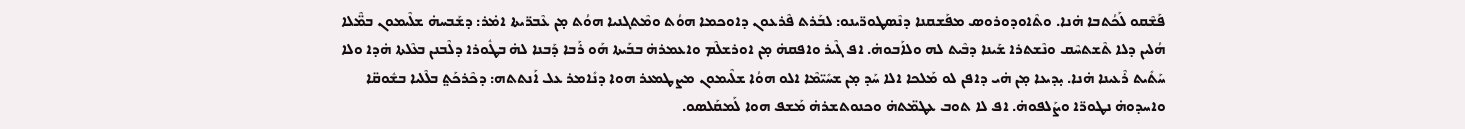ܦܰܫܶܩܘ ܠܰܟܳܬܒܐ ܗ̇ܢܐ. ܘܬܶܐܘܕܘܪܘܣ ܡܦܰܫܩܢܐ ܕܢܶܣܛܘܪ̈ܝܢܘ: ܠܒܰܪܬ ܦܶܪܥܘܢ ܕܐܘܟܡܐ ܗܘܳܬ ܘܡܶܬܓܢܝܐ ܗܘܳܬ ܡ̣ܢ ܥܶܒܪ̈ܝܬܐ ܐܡ̇ܪ: ܕܫܰܒܚܗ̇ ܫܠܶܝܡܘܢ ܒܡ̈ܶܠܐ ܗܳܠܝܢ ܕܠܐ ܬܶܫܬܚܶܩ ܘܢܶܫܬܪܐ ܫܰܝܢܐ ܕܒܶܝܬ ܠܗ ܘܠܐܰܒܘܗ̇. ܐܦ ܓܶܝܪ ܘܐܦܩܗ̇ ܡ̣ܢ ܐܘܪܫܠܶܡ ܘܐܥܡܪܗ̇ ܒܒܰܝܬܐ ܗܰܘ ܪܰܒܐ ܕܰܒܢܐ ܠܗ̇ ܒܛܽܘܪܐ ܕܠܶܒܢܢ ܒܥܶܠܬܐ ܗ̇ܕܐ ܘܠܐ ܚܰܬܺܝܬ ܪܶܥܝܢܐ ܗ̇ܢܐ. ܝ̣ܕܝܥܐ ܡ̣ܢ ܗ̇ܝ ܕܐܦܢ ܠܘ ܡܰܠܟܐ ܐܠܐ ܚܰܕ ܡ̣ܢ ܫܚܺܝ̈ܡܶܐ ܐܠܘ ܗܘܳܐ ܫܠܶܝܡܘܢ ܡܨܛܡܥܪ ܗܘܐ ܕܢܺܐܡܪ ܥܠ ܐܰܢܬܬܗ: ܕܟܶܪܟܰܬ݀ ܒܠܶܠܝܐ ܒܫܽܘܩ̈ܐ ܘܐܚܕܘܗ̇ ܢܛܘܪ̈ܐ ܘܨܰܠܦܘܗ̇. ܐܦ ܠܐ ܬܘܒ ܥܛܡ̈ܬܗ̇ ܘܟܢܘܬܫܪܗ̇ ܡܰܫܦ ܗܘܐ ܠܰܡܩܰܠܣܘ.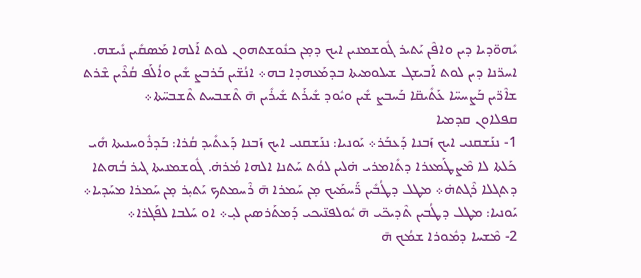ܝܺܗܘ̈ܕܝܐ ܕܝܢ ܘܐܦܶܢ ܝܰܬܝܪ ܓܽܘܫܡܢܝܢ ܐܝܟ ܕܡ̣ܢ ܟܢܽܘܫܬܗܘܢ ܠܘܬ ܐܰܠܗܐ ܡܰܣܩܺܝܢ ܢܺܝܫܗ. ܐܚܪ̈ܢܐ ܕܝܢ ܠܘܬ ܐܰܒܝܫܓ ܫܝܠܘܡܝܬܐ ܒܕܡܰܥܗܕܐ ܒܗ܀ ܐܢܳܫ̈ܝܢ ܒܰܪܒܨ ܫܺܝܢ ܘܐܳܠܰܦ ܩܳܪܶܝܢ ܫܶܪܬ ܫܐܶܪ̈ܝܢ ܒܰܨܚܚ̈ܐ ܥܰܬܺܝܩ̈ܐ ܒܰܚܒܨ ܫܺܝܢ ܘܝܽܘܕ ܫܺܝܪܰܬ ܫܺܝܪܺܝܢ ܗ̄ ܬܶܫܒܚܬ ܬܶܫܒܚ̈ܬܐ܀
ܩܦܠܐܘܢ ܩܕܡܝܐ
1- ܢܢܰܫܩܢܝ ܐܝܟ ܙܰܒܢܐ ܕܰܥܒܰܪ܀ ܝܰܘܢܝܐ: ܢܢܰܫܩܢܝ ܐܝܟ ܙܰܒܢܐ ܕܰܥܬܺܝܕ ܩܳܪܐ: ܒܰܕܪܽܘܚܢܝܬܐ ܗܺܝ ܟܰܠܬܐ ܠܐ ܡܶܨܛܰܡܥܪܐ ܕܬܺܐܡܪܝ ܗ̇ܠܝܢ ܠܘܳܬ ܚܰܬܢܐ ܐܠܗܐ ܡܳܪܗ̇. ܓܽܘܫܡܢܝܬܐ ܓܝܪ ܒܳܗܬܐ ܕܬܓܠܐ ܪܶܓܬܗ̇܀ ܡܛܠ ܕܛܳܒܺܝܢ ܪ̈ܰܚܡܰܝܟ ܡ̣ܢ ܚܰܡܪܐ ܗ̄ ܪܶܚܡܬܟ ܝܰܬܝ̣ܪ ܡ̣ܢ ܚܰܡܪܐ ܡܚܰܕܝܐ܀ ܝܰܘܢܝܐ: ܡܛܠ ܕܛܳܒܝܢ ܬܶܕܝܟ̈ܝ ܗ̄ ܝܽܘܠܦܢ̈ܝܟܝ ܕܰܡܬܰܪܣܝܢ ܠܝ̣܀ ܐܘ ܚܰܠܒܐ ܠܦܰܓܪܐ܀
2- ܡܶܫܚܐ ܕܡܽܘܪܐ ܫܡܳܟ ܗ̄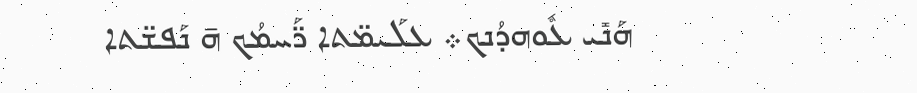ܗܰܢܺܝ ܥܽܘܗܕܳܢܟ܀ ܥܠܰܝܡ̈ܬܐ ܪ̈ܰܚܡܳܟ ܗ̄ ܢܰܦܫ̈ܬܐ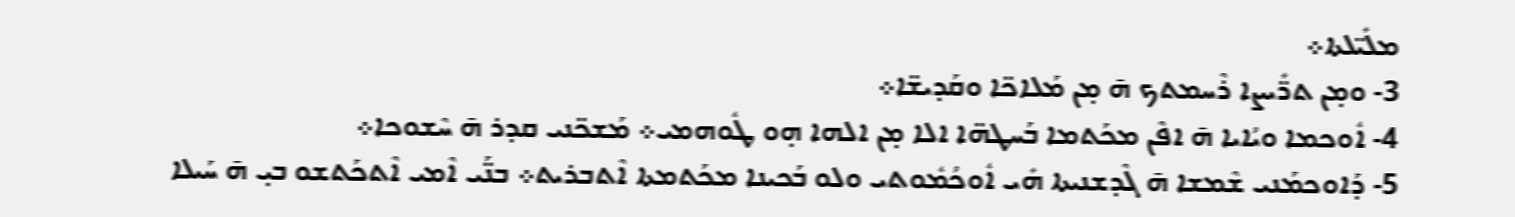ܡܠܺܝ̈ܠܬܐ܀
3- ܘܡ̣ܢ ܬܪ̈ܺܝܨܐ ܪܶܚܡܬܟ ܗ̄ ܡ̣ܢ ܡܰܠܐܟ̈ܐ ܘܩܰܕܝܫ̈ܐ܀
4- ܐܽܘܟܡܐ ܘܝܳܐܝܐ ܗ̄ ܐܦܶܢ ܡܟܰܬܡܐ ܒܰܚܛܗ̈ܐ ܐܠܐ ܡ̣ܢ ܐܠܗܐ ܗ̣ܘ ܛܽܘܗܡܝ܀ ܡܰܫܟ̈ܢܝ ܩܕܪ ܗ̄ ܚܶܫܘܟܐ܀
5- ܕܰܐܘܟܡܰܢܝ ܫܶܡܫܐ ܗ̄ ܓܶܕܫܢܝܬܐ ܗܺܝ ܐܽܘܟܳܡܽܘܬܝ ܘܠܘ ܒܰܟܝܢܐ ܡܟܰܬܡܬܐ ܐܶܬܒܪܝܬ܀ ܒܢ̈ܰܝ ܐܶܡܝ ܐܶܬܟܰܬܫܘ ܒܝ̣ ܗ̄ ܚܰܝܠܐ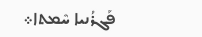ܦܰܓܪܳܢܝܐ ܚܶܡܬܐ܀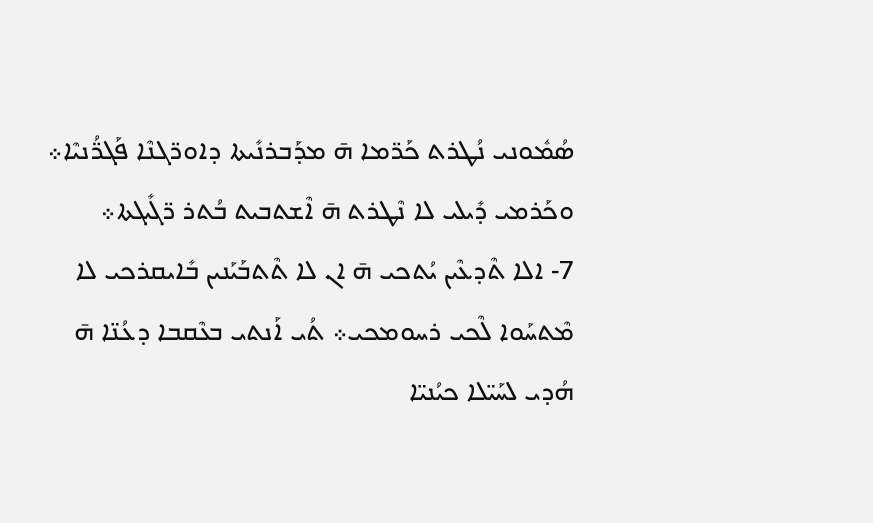ܣܳܡܽܘܢܝ ܢܳܛܪܬ ܟܰܪ̈ܡܐ ܗ̄ ܡܕܰܒܪܢܺܝܬܐ ܕܐܘܪ̈ܓܢܶܐ ܦܰܓܪ̈ܳܢܝܶܐ܀ ܘܟܰܪܡܝ ܕܺܝܠܝ ܠܐ ܢܶܛܪܬ ܗ̄ ܐܶܫܬܒܝܬ ܒܳܬܪ ܪ̈ܓܺܝܓܬܐ܀
7- ܐܠܐ ܬܶܕܥܶܝܢ ܝܳܬܟܝ ܗ̄ ܐܢ ܠܐ ܬܶܬܒܰܝܰܢܝܢ ܒܺܐܝܩܪܟܝ ܠܐ ܡܶܬܚܰܘܐ ܠܶܟܝ ܪܚܘܡܟܝ܀ ܬܳܝ ܐܰܢܬܝ ܒܥܶܩܒܐ ܕܥܳܢ̈ܐ ܗ̄ ܗܳܕܝ ܠܚܰܝ̈ܠܐ ܟܝܳܢܝ̈ܐ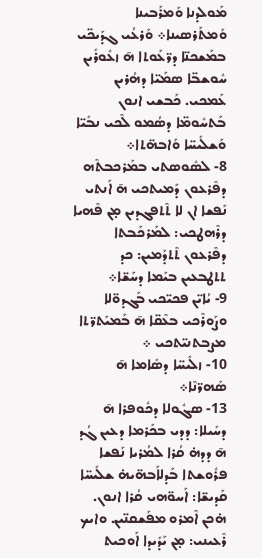ܡܰܘܠܕܢܐ ܘܰܡܪܰܒܝܢܐ ܘܰܡܬܰܪܣܝܢܐ܀ ܘܰܪܥܳܝ ܓܕܰܝܟ̈ܝ ܒܡܰܫܟܢ̈ܐ ܕܪ̈ܥܰܘܬܐ ܗ̄ ܙܥܽܘܪܺܝܢ ܚܽܘܫܒ̈ܐ ܣܡܰܝ̈ܐ ܕܗܳܪܝܢ ܥܰܡܟܝ. ܟܰܒܫܝ ܐܢܘܢ ܒܰܬܚܽܘܡ̈ܐ ܕܣܳܡܘ ܠܶܟܝ ܢܒܺܝ̈ܐ ܘܰܫܠܺܝܚ̈ܐ ܘܰܐܒܗ̈ܬܐ܀
8- ܠܣܽܘܣܬܝ ܒܡܰܪܟܒܬܶܗ ܕܦܶܪܥܘܢ ܕܰܡܝܬܟܝ ܗ̄ ܐܰܢܬܝ ܢܰܦܫܐ ܐܢ ܠܐ ܬܶܬܦܓܕܝܢ ܡ̣ܢ ܦܶܗܝܐ ܕܪܶܗܛܟܝ: ܠܡܰܪܟܰܒܬܐ ܕܦܶܪܥܘܢ ܬܶܬܕܰܡܝܢ: ܟܕ ܬܬܛܒܥܝܢ ܒܝܰܡܐ ܕܚܰܫ̈ܐ܀
9- ܝܳܐܝ̈ܢ ܦܟܝ̈ܟܝ ܒܰܓܕܘ̈ܠܐ ܘܨܰܘܪܶܟܝ ܒܥܶܩ̈ܐ ܗ̄ ܒܰܡܝܰܬܪ̈ܬܐ ܡܨܒܬܢܝ̈ܬܟܝ ܀
10- ܙܠܺܝܚ̈ܐ ܕܣܺܐܡܐ ܗ̄ ܣܰܗܪ̈ܢܶܐ܀
13- ܣܓܽܘܠܐ ܕܟܽܘܦܪܐ ܗ̄ ܕܚܺܝܠܐ: ܕܕܝ ܒܟܰܪܡܐ ܕܥܝܢ ܓܳܕ ܗ̄ ܕܕܗ̇ ܩܳܪܐ ܠܡܳܪܝܐ ܢܰܦܫܐ ܦܪܽܘܫܬܐ ܒܰܕܠܐܰܒܗ̈ܝܗ̇ ܫܠܺܝܚ̈ܐ ܩܰܕܝܫ̈ܐ: ܐܰܚܘ̈ܗܝ ܩܳܪܐ ܐܢܘܢ. ܗ̇ܟܢ ܐܶܡܪܘ ܡܦܰܫܩܢ̈ܝܢ. ܘܐܝܟ ܪܶܥܝܢܝ: ܡ̣ܢ ܝܰܕܺܝܕܐ ܐܰܘܟܝܬ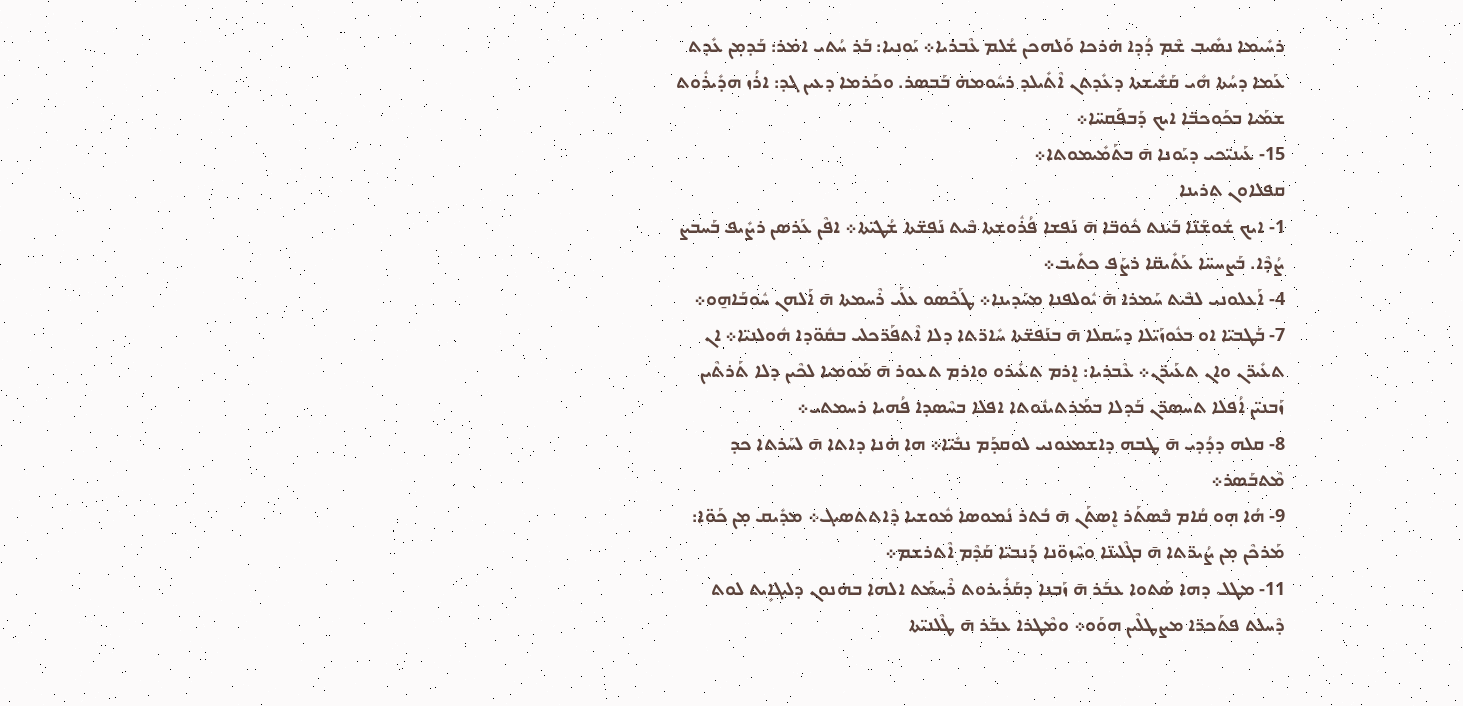ܪܚܺܝܡܐ ܢܣܺܝܒ ܫܶܡ ܕܳܕܐ ܗ̇ܪܟܐ ܘܰܠܗܟܢ ܫܳܠܡ ܥܶܒܪܝܐ܀ ܝܰܘܢܝܐ: ܒܰܪ ܚܳܬܝ ܐܡ̇ܪ: ܒܰܕܡ̣ܢ ܥܺܕܬ ܥܰܡܐ ܕܚܳܬܐ ܗܺܝ ܩܰܫܺܝܫܬܐ ܕܥܺܕܬܢ ܐܶܬܺܝܠܕ ܪܚܽܘܡܗ̇ ܒܰܒܣܪ. ܘܟܰܪܡܐ ܕܥܝܢ ܓܕ: ܐܪܳܙ ܗܕܺܝܪܽܘܬ ܫܡܰܝܐ ܒܟܰܘܟܒ̈ܐ ܐܝܟ ܕܰܒܦܰܩܚ̈ܐ܀
15- ܥܰܝܢܝ̈ܟܝ ܕܝܰܘܢܐ ܗ̄ ܒܬܰܡܺܝܡܘܬܐ܀
ܩܦܠܐܘܢ ܬܪܝܢܐ
1- ܐܝܟ ܫܽܘܫܰܢ̈ܐ ܒܰܝܢܬ ܟܽܘܒ̈ܐ ܗ̄ ܢܰܦܫܐ ܦܳܪܽܘܫܬܐ ܒܶܝܬ ܢܰܦܫ̈ܬܐ ܫܳܛܝ̈ܬܐ܀ ܐܦܶܢ ܥܰܪܣܢ ܪܨܺܝܦ ܒܰܚܒܨ ܨܳܕܶܐ. ܒܰܨܚܚ̈ܐ ܥܰܬܺܝܩ̈ܐ ܪܨܰܦ ܟܬܺܝܒ܀
4- ܐܰܥܠܘܢܝ ܠܒܶܝܬ ܚܰܡܪܐ ܗ̄ ܝܽܘܠܦܢܐ ܡܚܰܕܝܢܐ܀ ܛܰܟܶܣܘ ܥܠܰܝ ܪܶܚܡܬܐ ܗ̄ ܐܰܠܗܢ ܚܽܘܒܰܐܗ̱ܘ܀
7- ܒܰܛܒܝ̈ܐ ܐܘ ܒܥܽܘܙܰܝ̈ܠܐ ܕܚܰܩܠܐ ܗ̄ ܒܢܰܦܫ̈ܬܐ ܚܺܐܪ̈ܬܐ ܕܠܐ ܐܶܬܦܰܪ̈ܟܠܝ ܒܩܽܘ̈ܕܐ ܗܽܘܠܢܝ̈ܐ܀ ܐܢ ܬܥܺܝܪ̈ܢ ܘܐܢ ܬܥܰܝܪ̈ܢ܀ ܥܶܒܪܝܐ: ܐܷܪܡ ܬܥܺܝܪܘ ܘܐܪܡ ܬܥܘܪ ܗ̄ ܡܰܘܡܝܐ ܠܟܶܝܢ ܕܠܐ ܬܰܪܬܶܝܢ ܙܰܒܢܝ̈ܢ ܐܳܦܠܐ ܬܚܣܪ̈ܢ ܒܰܕܠܐ ܒܡܰܪܬܝܢܽܘܬܐ ܐܦܠܐ ܒܚܶܣܕܐ ܦܳܗܝܐ ܪܚܡܬܝ܀
8- ܩܠܗ ܕܕܳܕܝ ܗ̄ ܛܒܗ ܕܐܫܡܥܘܢܝ ܠܘܩܕܰܡ ܢܒܺܝ̈ܐ܀ ܗܐ ܗ̇ܢܐ ܕܐܬܐ ܗ̄ ܠܚܰܪܬܐ ܟܕ ܡܶܬܒܰܣܪ܀
9- ܗܳܐ ܗ̣ܘ ܩܳܐܡ ܒܶܣܬܰܪ ܐܷܣܬܰܢ ܗ̄ ܒܳܬܪ ܢܳܡܘܣܐ ܡܽܘܫܝܐ ܕܶܐܬܬܣܝܓ܀ ܡܕܺܝܩ ܡ̣ܢ ܟܰܘ̈ܐ: ܡܰܪܟܶܢ ܡ̣ܢ ܨܳܝܪ̈ܬܐ ܗ̄ ܒܓܶܠܝܢ̈ܐ ܘܚܶܙܘ̈ܢܐ ܕܰܢܒܝ̈ܐ ܩܰܕܶܡ ܐܶܬܪܫܡ܀
11- ܡܛܠ ܕܗܐ ܣܰܬܘܐ ܥܒܰܪ ܗ̄ ܙܰܒܢܐ ܕܩܰܪܺܝܪܘܬ ܪܶܚܡܰܬ ܐܠܗܐ ܒܗ̇ܢܘܢ ܕܠܝܓܐܻܝܬ ܠܘܬ ܕܶܚܠܬ ܦܬܰܟܪ̈ܐ ܡܨܛܠܶܝܢ ܗܘܰܘ܀ ܘܡܶܛܪܐ ܥܒܰܪ ܗ̄ ܛܶܠܢܝ̈ܬܐ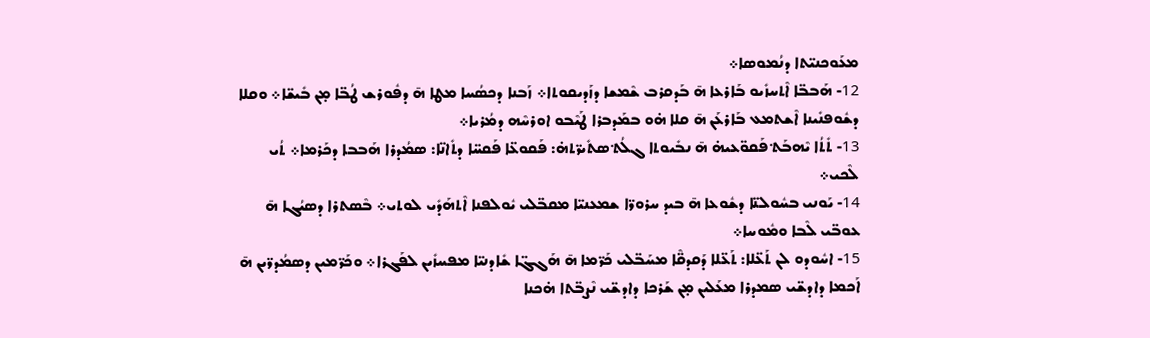ܡܥܰܘܟܢܝ̈ܬܐ ܕܢܳܡܘܣܐ܀
12- ܗܰܒܒ̈ܐ ܐܶܬܚܙܺܝܘ ܒܰܐܪܥܐ ܗ̄ ܒܰܕܩܪܒ ܫܶܡܫܐ ܕܙܰܕܝܩܘܬܐ܀ ܙܰܒܢܐ ܕܟܣܳܚܐ ܡܛܐ ܗ̄ ܕܦܽܘܪܫ ܛܳܒ̈ܐ ܡ̣ܢ ܒܺܝܫ̈ܐ܀ ܘܩܠܐ ܕܫܽܘܦܢܺܝܢܐ ܐܶܫܬܡܥ ܒܰܐܪܥܰܢ ܗ̄ ܩܠܐ ܗ̇ܘ ܒܡܰܕܒܪܐ ܛܰܝܶܒܘ ܐܘܪܚܶܗ ܕܡܳܪܝܐ܀
13- ܬܺܬܳܐ ܝܶܗܒܰܬ݀ ܦܰܩܘ̈ܥܝܗ̇ ܗ̄ ܢܒܺܝܘܬܐ ܓܠܳܬ݀ ܣܬܺܝܪ̈ܬܗ̇: ܦܰܩܘܥ̈ܐ ܦܰܩܚ̈ܐ ܕܬܺܐܢ̈ܐ: ܣܡܳܕܪܐ ܗܰܒܒܐ ܕܟܰܪܡܐ܀ ܬܳܝ ܠܶܟܝ܀
14- ܝܰܘܢܝ ܒܚܽܘܠܢ̈ܐ ܕܫܽܘܥܐ ܗ̄ ܒܝܕ ܚܪܘܪ̈ܐ ܫܡܥܢܝ̈ܐ ܡܩܒ̈ܠܝ ܝܽܘܠܦܢܐ ܐܶܬܗܰܕܺܝ ܠܘܬܝ܀ ܒܶܣܬܪܐ ܕܣܝܳܓܐ ܗ̄ ܥܘܒ̈ܝ ܠܶܒܐ ܘܡܽܘܚܐ܀
15- ܐܚܽܘܕܘ ܠܢ ܬܰܥ̈ܠܐ: ܬܰܥ̈ܠܐ ܕܰܩܕܩ̈ܶܐ ܡܚܰܒ̈ܠܝ ܟܰܪ̈ܡܐ ܗ̄ ܗܰܓܓ̈ܐ ܫܺܐܕܢܝ̈ܐ ܡܦܚܙܺܝܢ ܠܦܰܓܪܐ܀ ܘܟܰܪ̈ܡܝܢ ܕܣܡܳܕܪ̈ܝܢ ܗ̄ ܐܰܟܡܐ ܕܐܕܫ̈ܝ ܣܡܕܪܐ ܡܥܰܠܝܢ ܡ̣ܢ ܫܰܪܟܐ ܕܐܕܫ̈ܝ ܢܶܨܒ̈ܬܐ ܗ̇ܟܢܐ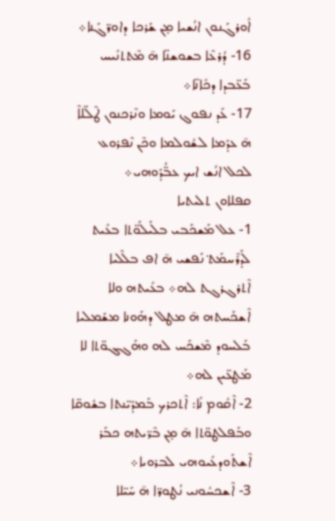ܐܽܘܪܓܰܢܘܢ ܐܢܳܫܝܐ ܡ̣ܢ ܫܰܪܟܐ ܕܐܘܪ̈ܓܰܢܐ܀
16- ܕܳܪܥܶܐ ܒܫܘܫܢ̈ܐ ܗ̄ ܡܶܬܬܢܺܝܚ ܒܰܥ̈ܒܕܐ ܕܟܺܐܢ̈ܐ܀
17- ܥܰܕ ܢܦܘܓ ܝܰܘܡܐ ܘܢܶܪܟܢܘܢ ܛܶܠ̈ܠܐܶ ܗ̄ ܥܕܰܡܐ ܠܫܽܘܠܡܐ ܘܟܶܢ ܢܶܦܪܘܥ ܠܟܠ ܐܢܳܫ ܐܝܟ ܥܒ̈ܳܕܰܘܗܝ܀
ܩܦܠܐܘܢ ܬܠܝܬܝܐ
1- ܥܠ ܡܰܫܟܰܒܝ ܒܠܰܝܠܰܘ̈ܬܐ ܒܥܺܝܬ ܠܰܕܪܶܚܡܰܬ݀ ܢܰܦܫܝ ܗ̄ ܐܦ ܒܠܶܠܝܐ ܐܶܬܪܓܪܓܬ ܠܗ܀ ܒܥܺܝܬܗ ܘܠܐ ܐܶܫܟܰܚܬܗ ܗ̄ ܡܛܠ ܕܗܰܘܢܐ ܡܫܰܡܠܝܐ ܒܰܠܚܘܕ ܡܶܫܟܰܚ ܠܗ ܘܗܰܓܓܘ̈ܬܐ ܠܐ ܡܰܛܥ̈ܝܢ ܠܗ܀
2- ܐܶܩܽܘܡ ܢܺܐ: ܐܶܬܟܪܟ ܒܰܡܕܺܝ̈ܢܬܐ ܒܫܽܘܩ̈ܐ ܘܒܰܦܠܛܘ̈ܬܐ ܗ̄ ܡ̣ܢ ܒܶܪ̈ܝܬܗ ܟܒܰܪ ܐܶܫܬܰܘܕܥܺܝܘܗܝ ܠܒܪܘܝܐ܀
3- ܐܶܫܟܚܽܘܢܝ ܢܳܛܘܪ̈ܐ ܗ̄ ܚܰܝ̈ܠܐ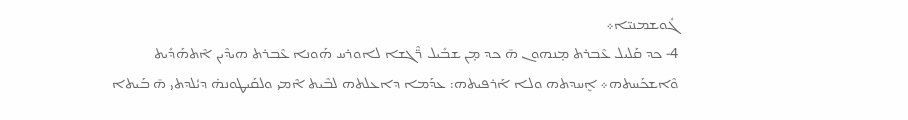ܓܽܘܫܡܢܝ̈ܐ܀
4- ܟܕ ܩܰܠܝܠ ܥܶܒܪܬ ܡ̣ܢܗܘܢ ܗ̄ ܟܕ ܡ̣ܢ ܫܒܺܝܠ ܪ̈ܶܓܫܐ ܠܐܘܪܚ ܗܰܘܢܐ ܥܶܒܪܬ ܗܝܕܶܝܢ ܐܶܬܗܰܕܺܝܬ ܘܶܐܫܟܰܚܬܗ܀ ܐܷܚܕܬܗ ܘܠܐ ܐܰܪܦܝܬܗ: ܥܕܰܡܐ ܕܐܥܠܬܗ ܠܒܶܝܬ ܐܶܡܝ ܘܠܩܰܝܛܘܢܗ̇ ܕܝܳܠܕܬܝ ܗ̄ ܒܰܝܬܐ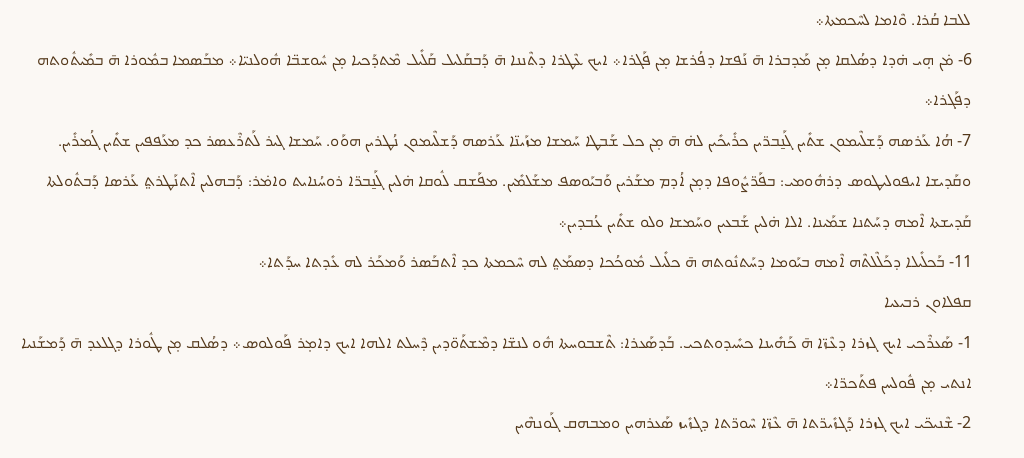ܠܠܒܐ ܩܳܪܐ. ܘܶܐܡܐ ܠܚܶܟܡܬܐ܀
6- ܡ̇ܢ ܗ̣ܝ ܗ̇ܕܐ ܕܣܳܠܩܐ ܡ̣ܢ ܡܰܕܒܪܐ ܗ̄ ܢܰܦܫܐ ܕܦܳܪܫܐ ܡ̣ܢ ܦܰܓܪܐ܀ ܐܝܟ ܥܶܛܪܐ ܕܬܶܢܢܐ ܗ̄ ܕܰܒܩܰܠܝܠ ܩܰܠܺܝܠ ܡܶܬܕܰܟܝܐ ܡ̣ܢ ܚܽܘܫܒ̈ܐ ܗܽܘܠܢܝ̈ܐ܀ ܡܒܰܣܡܐ ܒܡܽܘܪܐ ܗ̄ ܒܡܺܝܬܽܘܬܗ ܕܦܰܓܪܐ܀
7- ܗܳܐ ܥܰܪܣܗ ܕܰܫܠܶܝܡܘܢ ܫܬܺܝܢ ܓܰܢ̱ܒܪ̈ܝܢ ܟܪܺܝܟܺܝܢ ܠܗ̇ ܗ̄ ܡ̣ܢ ܟܠ ܫܰܒܛܐ ܚܰܡܫܐ ܡܙܰܝܢ̈ܐ ܥܰܪܣܗ ܕܰܫܠܶܝܡܘܢ ܢܳܛܪܝܢ ܗܘܰܘ. ܚܰܡܫܐ ܓܝܪ ܠܰܬܪܶܥܣܪ ܟܕ ܡܥܰܦܦܝܢ ܫܬܺܝܢ ܓܳܡܪܺܝܢ. ܘܩܰܕܝܫܐ ܐܝܦܘܠܝܛܘܣ ܕܪܗܽܘܡܝ: ܒܦܰܪ̈ܨܽܘܦܐ ܕܡ̣ܢ ܐܳܕܡ ܡܫܰܪܝܢ ܘܰܒܝܰܘܣܦ ܡܫܰܠܡܺܝܢ. ܡܦܰܫܩ ܠܽܘܩܐ ܗ̇ܠܝܢ ܓܰܢ̱ܒܪ̈ܐ ܪܘܚܳܢܐܝܬ ܘܐܡ̇ܪ: ܕܰܒܗܠܝܢ ܐܶܬܢܰܛܪܬ݀ ܥܰܪܣܐ ܕܰܒܬܽܘܠܬܐ ܩܰܕܝܫܬܐ ܐܶܡܗ ܕܚܰܬܢܐ ܫܡܰܝܢܐ. ܐܠܐ ܗ̇ܠܝܢ ܫܰܒܥܝܢ ܘܚܰܡܫܐ ܘܠܘ ܫܬܺܝܢ ܥܳܒܕܝܢ܀
11- ܒܰܟܠܺܝܠܐ ܕܟܰܠܶܠܬܶܗ ܐܶܡܗ ܒܝܰܘܡܐ ܕܚܰܬܢܽܘܬܗ ܗ̄ ܟܠܺܝܠ ܡܽܘܟܳܟܐ ܕܣܡܰܬ݀ ܠܗ ܚܶܟܡܬܐ ܟܕ ܐܶܬܒܰܣܪ ܘܰܡܟܰܪ ܠܗ ܥܺܕܬܐ ܚܕܰܬܐ܀
ܩܦܠܐܘܢ ܪܒܝܥܝܐ
1- ܣܰܥܪܶܟܝ ܐܝܟ ܓܙܪܐ ܕܥܶܙ̈ܐ ܗ̄ ܟܰܗܺܝܢܐ ܟܚܺܝܕܘܬܟܝ. ܒܰܕܣܰܥܪܐ: ܬܶܫܒܘܚܬܐ ܗܽܘ ܠܢܫ̈ܐ ܕܡܶܫܬܰܘ̈ܕܝܢ ܕܶܚܠܬ ܐܠܗܐ ܐܝܟ ܕܐܡ̣ܪ ܦܰܘܠܘܣ܀ ܕܣܳܠܩ ܡ̣ܢ ܛܽܘܪܐ ܕܓܠܥܕ ܗ̄ ܕܰܡܫܰܢܝܐ ܐܢܬܝ ܡ̣ܢ ܦܽܘܠܚܢ ܦܬܰܟܪ̈ܐ܀
2- ܫܶܢܝܟ̈ܝ ܐܝܟ ܓܙܪܐ ܕܰܓܙܺܝܪ̈ܬܐ ܗ̄ ܥܶܙ̈ܐ ܚܶܘܪ̈ܬܐ ܕܓܙܺܝܙ ܣܰܥܪܗܝܢ ܘܡܒܗܩ ܓܰܘܢܗܶܝܢ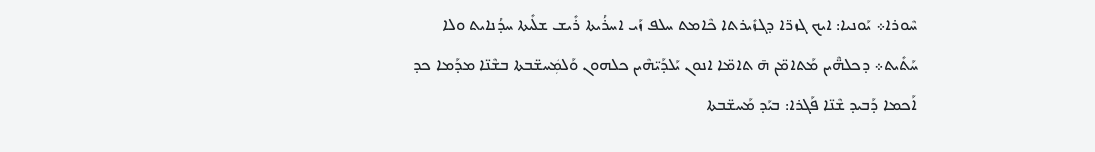ܚܶܘܪܐ܀ ܝܰܘܢܝܐ: ܐܝܟ ܓܙܪ̈ܐ ܕܓܙܺܝܪܬܐ ܟܶܐܡܬ ܚܠܦ ܙܰܝ ܐܚܪܳܝܬܐ ܪܺܝܫ ܫܠܺܝܬܐ ܚܕܳܢܐܝܬ ܘܠܐ ܚܰܬܺܝܬ܀ ܕܟܠܗ̈ܶܝܢ ܡܰܬܐܡ̈ܢ ܗ̄ ܬܐܡ̈ܐ ܐܢܘܢ ܝܰܠܕܰܝ̈ܗܶܝܢ ܟܠܗܘܢ ܘܰܠܡܲܚܫ̈ܒܬܐ ܒܫܶܢ̈ܐ ܡܕܰܡܐ ܟܕ ܐܰܟܡܐ ܕܰܒܝܕ ܫܶܢ̈ܐ ܦܰܓܪܐ: ܒܝܰܕ ܡܰܚܫ̈ܒܬܐ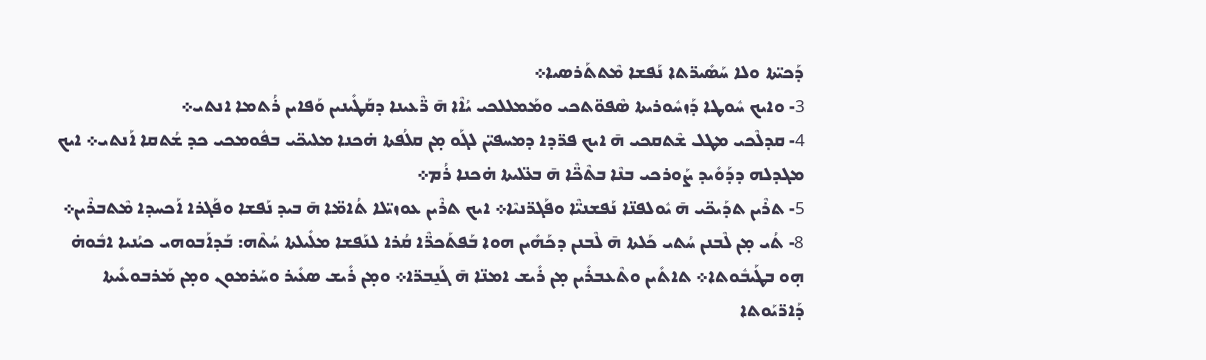ܕܰܟܝ̈ܬܐ ܘܠܐ ܚܰܣܺܝܪ̈ܬܐ ܢܰܦܫܐ ܡܶܬܬܰܪܣܝܐ܀
3- ܘܐܝܟ ܚܽܘܛܐ ܕܰܙܚܽܘܪܝܬܐ ܣܶܦܘ̈ܬܟܝ ܘܡܰܡܠܠܟܝ ܝܳܐܶܐ ܗ̄ ܪ̈ܶܥܝܢܐ ܕܩܰܛܺܝܢܝܢ ܘܰܦܐܝܢ ܪܳܬܡܐ ܐܢܬܝ܀
4- ܩܕܠܶܟܝ ܡܛܠ ܫܶܬܩܟܝ ܗ̄ ܐܝܟ ܦܪ̈ܕܐ ܕܡܚܦܝ̈ܢ ܠܓܰܘ ܡ̣ܢ ܩܠܳܦܬܐ ܗ̇ܟܢܐ ܡܠܝܟ̈ܝ ܒܦܽܘܡܟܝ ܟܕ ܫܳܬܩܐ ܐܰܢܬܝ܀ ܐܝܟ ܡܓܕܠܗ ܕܕܰܘܺܝܕ ܨܰܘܪܟܝ ܒܢܶܐ ܒܬܶܟ̈ܶܐ ܗ̄ ܒܥ̈ܠܝܬܐ ܗ̇ܟܢܐ ܪܳܡ܀
5- ܬܪܶܝܢ ܬܕܰܝܟ̈ܝ ܗ̄ ܝܽܘܠܦܢ̈ܐ ܢܰܦܫܢܝ̈ܶܐ ܘܦܰܓܪ̈ܢܝܶܐ܀ ܐܝܟ ܬܪܶܝܢ ܥܘܙܝ̈ܠܐ ܬܳܐܡ̈ܐ ܗ̄ ܒܝܕ ܢܰܦܫܐ ܘܦܰܓܪܐ ܐܰܟܚܕܐ ܡܶܬܒܪܶܝܢ܀
8- ܬܳܝ ܡ̣ܢ ܠܶܒܢܢ ܚܳܬܝ ܟܰܠܬܐ ܗ̄ ܠܶܒܢܢ ܕܟܰܗܺܝܢ ܗܘܐ ܒܰܦܬܰܟܪ̈ܶܐ ܩܳܪܐ ܠܢܰܦܫܐ ܡܠܺܝܠܬܐ ܚܳܬܶܗ: ܒܰܕܐܰܒܘܗܝ ܟܝܳܢܝܐ ܐܒܽܘܗ̇ ܗ̣ܘ ܒܛܰܝܒܽܘܬܐ܀ ܬܐܬܺܝܢ ܘܬܶܥܒܪܺܝܢ ܡ̣ܢ ܪܺܝܫ ܐܡܢ̈ܐ ܗ̄ ܓܰܢ̱ܒܪ̈ܐ܀ ܘܡ̣ܢ ܪܺܝܫ ܣܥܺܝܪ ܘܚܰܪܡܘܢ ܘܡ̣ܢ ܡܰܪܒܘܥܺܝܬܐ ܕܰܐܪ̈ܝܰܘܬܐ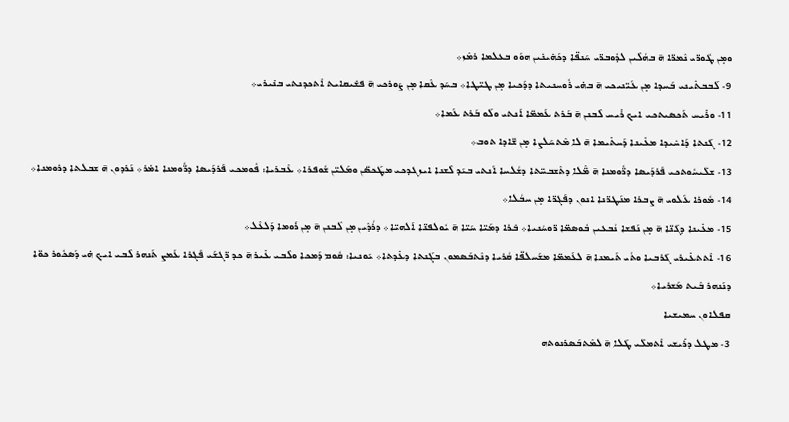ܘܡ̣ܢ ܛܽܘܪ̈ܝ ܢܶܡܪ̈ܐ ܗ̄ ܒܗܳܠܶܝܢ ܠܕܽܘܒܪ̈ܝ ܚܰܢܦ̈ܐ ܕܟܰܗܺܝܢܺܝܢ ܗܘܰܘ ܒܥܠܡܐ ܪܡܶܙ܀
9- ܠܰܒܒܬܺܝܢܝ ܒܰܚܕܐ ܡ̣ܢ ܥܰܝ̈ܢܝܟܝ ܗ̄ ܒܗ̇ܝ ܪܽܘܚܢܝܬܐ ܕܕܰܟܝܐ ܡ̣ܢ ܛܝ̈ܛܐ܀ ܒܚܰܕ ܥܶܩܐ ܡ̣ܢ ܨܰܘܪܟܝ ܗ̄ ܦܫܺܝܩܐܝܬ ܐܶܬܟܕܢܬܝ ܒܢܺܝܪܝ܀
11- ܘܪܺܝܚ ܬܰܟܣܝܬܟܝ ܐܝܟ ܪܺܝܚ ܠܶܒܢܢ ܗ̄ ܒܰܪܬ ܥܰܡܡ̈ܐ ܐܰܢܬܝ ܘܠܰܘ ܒܰܪܬ ܥܰܡܐ܀
12- ܓܰܢܬܐ ܕܰܐܚܺܝܕܐ ܡܥܺܝܢܐ ܕܰܚܬܺܝܡܐ ܗ̄ ܠܐ ܡܶܬܚܰܠܨܐ ܡ̣ܢ ܫ̈ܐܕܐ ܬܘܒ܀
13- ܫܠܺܝܚܽܘܬܟܝ ܦܰܪܕܰܝܣܐ ܕܪ̈ܽܘܡܢܐ ܗ̄ ܡ̈ܶܠܐ ܕܬܶܫܒܚ̈ܬܐ ܕܫܳܠܚܐ ܐܰܢܬܝ ܒܝܰܕ ܠܶܫܢܐ ܐܝܙܓܕܟܝ ܡܛܰܟܣ̈ܢ ܘܡܰܠܝ̈ܢ ܫܽܘܦܪܐ܀ ܥܶܒܪܝܐ: ܦܽܘܡܟܝ ܦܰܪܕܰܝܣܐ ܕܪ̈ܽܘܡܢܐ ܐܡ̇ܪ܀ ܢܰܪܕܘܢ ܗ̄ ܫܒܠܬܐ ܕܪܘܡܢܐ܀
14- ܡܽܘܪܐ ܥܰܠܘܝ ܗ̄ ܨܒܪܐ ܡܢܰܛܪ̈ܢܐ ܐܢܘܢ ܕܦܰܓܪ̈ܐ ܡ̣ܢ ܚܒܳܠܐ܀
15- ܡܥܺܝܢܐ ܕܓܰܢ̈ܐ ܗ̄ ܡ̣ܢ ܢܰܦܫܐ ܢܳܒܥܝܢ ܒܽܘܣܡ̈ܐ ܪ̈ܘܚܳܢܝܐ܀ ܒܺܪܐ ܕܡܰܝ̈ܐ ܚܰܝ̈ܐ ܗ̄ ܝܽܘܠܦܢ̈ܐ ܐܰܠܗܝ̈ܐ܀ ܕܪܳܕܶܝܢ ܡ̣ܢ ܠܶܒܢܢ ܗ̄ ܡ̣ܢ ܪܰܘܡܐ ܕܰܠܥܶܠ܀
16- ܐܶܬܬܥܺܝܪܝ ܓܰܪܒܝܐ ܘܬܳܝ ܬܰܝܡܢܐ ܗ̄ ܠܥܰܡܡ̈ܐ ܡܫܰܚܠܦ̈ܐ ܩܳܪܝܐ ܕܢܶܬܒܰܣܡܘܢ ܒܓܰܢܬܐ ܕܥܺܕܬܐ܀ ܝܰܘܢܝܐ: ܩܽܘܡ ܕܰܡܟܐ ܘܠܶܒܝ ܥܺܝܪ ܗ̄ ܟܕ ܪ̈ܓܫܰܝ ܦܰܓܪܐ ܥܰܡܨ ܬܰܢܗܪ ܠܶܒܝ ܐܝܟ ܗ̇ܝ ܕܰܣܟܽܘܪ ܟܘ̈ܐ ܕܢܰܢܗܪ ܒܶܝܬ ܡܰܫܪܝܐ܀
ܩܦܠܐܘܢ ܚܡܝܫܝܐ
3- ܡܛܠ ܕܪܺܝܫܝ ܐܶܬܡܠܺܝ ܛܰܠܐ ܗ̄ ܠܡܶܬܒܰܣܪܢܘܬܗ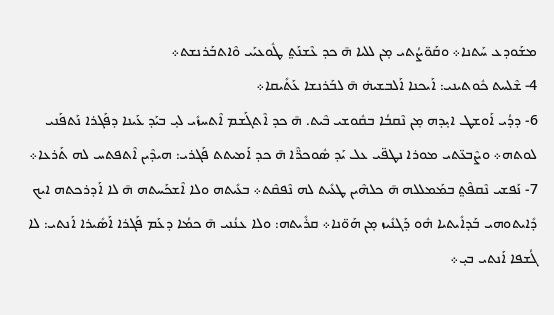ܡܫܰܘܕܥ ܚܰܬܢܐ܀ ܘܩܰܘ̈ܨܳܬܝ ܡ̣ܢ ܠܠܝܐ ܗ̄ ܟܕ ܥܶܫܢܰܬ݀ ܛܽܘܥܝܰܝ ܘܶܐܬܒܰܪܢܫܬ܀
4- ܫܶܠܚܬ ܟܽܘܬܝܢܝ: ܐܰܝܟܢܐ ܐܰܠܒܫܝܗ̇ ܗ̄ ܠܒܰܪܢܫܐ ܥܰܬܺܝܩܐ܀
6- ܕܕܳܝ ܐܰܘܫܛ ܐܝ̣ܕܗ ܡ̣ܢ ܢܶܩܒܳܐ ܒܩܽܘܫܝ ܒܶܝܬ. ܗ̄ ܟܕ ܐܶܬܓܰܫܡ ܐܶܬܚܙܺܝ ܠܝ̣ ܒܝܰܕ ܥܰܝܢܐ ܕܦܰܓܪܐ ܢܰܬܦܰܢܝ ܠܘܬܗ܀ ܘܨܶܒܥ̈ܬܝ ܡܘܪܐ ܢܛܦ̈ܝ ܥܠ ܝܰܕ ܣܽܘܟܪ̈ܶܐ ܗ̄ ܟܕ ܐܰܡܝܬܬ ܦܰܓܪܝ: ܗܝܕܶܝܢ ܐܶܬܦܬܚ ܠܗ ܬܰܪܥܐ܀
7- ܢܰܦܫܝ ܢܶܩܦܶܬ݀ ܒܡܰܡܠܠܗ ܗ̄ ܟܠܗܶܝܢ ܛܥܺܝܬ ܠܗ ܢܶܦܩܶܬ܀ ܒܥܺܝܬܗ ܘܠܐ ܐܶܫܟܰܚܬܗ ܗ̄ ܠܐ ܐܰܕܪܟܬܗ ܐܝܟ ܕܺܐܝܬܘܗܝ ܒܰܕܐܺܝܬܝܐ ܗܽܘ ܕܰܓܢܺܝܙ ܡ̣ܢ ܗܰܘ̈ܢܐ܀ ܩܪܺܝܬܗ: ܘܠܐ ܥܢܳܢܝ ܗ̄ ܟܡܳܐ ܕܥܰܡ ܦܰܓܪܐ ܐܰܣܺܝܪܐ ܐܰܢܬܝ: ܠܐ ܓܳܫܦܐ ܐܰܢܬܝ ܒܝ̣܀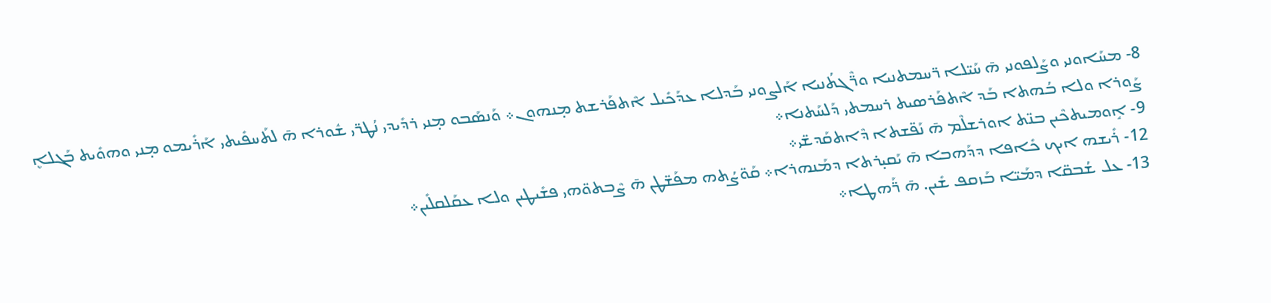8- ܡܚܰܐܘܢܝ ܘܨܰܠܦܘܢܝ ܗ̄ ܚܰܝ̈ܠܐ ܪ̈ܚܡܬܢܝܐ ܘܪ̈ܶܓܬܳܢܝܐ ܐܰܠܨܘܢܝ ܒܰܕܠܐ ܥܕܰܟܺܝܠ ܐܶܬܦܰܪܫܬ ܡ̣ܢܗܘܢ܀ ܘܰܢܣܰܒܘ ܡ̣ܢܝ ܪܕܺܝܕܝ ܢܳܛܪ̈ܝ ܫܽܘܪܐ ܗ̄ ܠܬܰܚܦܺܝܬܝ ܐܰܪܺܝܡܘ ܡ̣ܢܝ ܘܗܘܺܝܬ ܒܰܓܠܐܷ ܨܰܘܪܐ ܘܠܐ ܒܳܗܬܐ ܒܰܕ ܐܶܬܦܰܪܣܝܬ ܪܚܡܬܝ ܕܰܠܚܰܬܢܐ܀
9- ܐܱܘܡܝܬܟܶܝܢ ܒܢ̈ܬ ܐܘܪܫܠܶܡ ܗ̄ ܢܰܦ̈ܫܬܐ ܕܶܐܬܩܰܕܫ̈ܝ܀
12- ܪܺܝܫܗ ܐܝܟ ܟܺܐܦܐ ܕܕܰܗܒܐ ܗ̄ ܝܰܩܝ̣ܪܬܐ ܕܡܰܢܗܪܐ܀ ܩܰܘ̈ܨܳܬܗ ܡܦܰܫ̈ܛܢ ܗ̄ ܨܶܒܬܘ̈ܗܝ ܦܫܺܝܛܝܢ ܘܠܐ ܥܩܰܠܩܠܺܝܢ܀
13- ܥܠ ܫܳܒܩ̈ܐ ܕܡܰܝ̈ܐ ܒܰܙܩܦ ܫܺܝܢ. ܗ̄ ܪ̈ܰܗܛܐ܀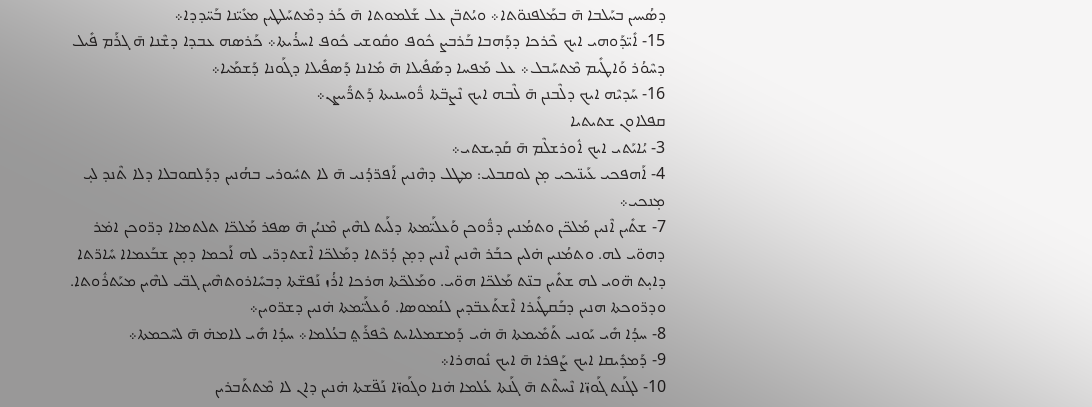ܕܣܳܚܝܢ ܒܚܰܠܒܐ ܗ̄ ܒܡܰܠܦܢܘ̈ܬܐ܀ ܘܝܳܬܒ̈ܢ ܥܠ ܫܰܠܡܘܬܐ ܗ̄ ܟܰܪ ܕܡܶܬܚܰܠܛܝܢ ܡܥܺܝ̈ܢܐ ܒܰܚ̈ܕܕܐ܀
15- ܐܺܝ̈ܕܰܘܗܝ ܐܝܟ ܟܶܪܟܐ ܕܕܰܗܒܐ ܒܰܪܒܨ ܟܽܘܦ ܘܩܽܘܫܝ ܟܽܘܦ ܐܚܪܳܝܬܐ܀ ܟܰܪܣܗ ܥܒܕܐ ܕܫܶܢܐ ܗ̄ ܓܪܰܡ ܦܺܝܠ ܕܚܶܘܳܪ ܘܰܐܛܺܝܡ ܡܶܬܚܰܒܠ܀ ܥܠ ܡܰܦܚܐ ܕܣܰܦܺܝܠܐ ܗ̄ ܡܺܐܢܐ ܕܰܣܦܺܝܠܐ ܕܓܰܘܢܐ ܕܰܫܡܰܝܐ܀
16- ܚܰܕܝܶܗ ܐܝܟ ܕܠܶܒܢܢ ܗ̄ ܠܶܒܗ ܐܝܟ ܢܶܨܒ̈ܬܐ ܪ̈ܽܘܚܢܝܬܐ ܕܰܬܪ̈ܺܝܨܢ܀
ܩܦܠܐܘܢ ܫܬܝܬܝܐ
3- ܝܳܐܝܰܬܝ ܐܝܟ ܐܽܘܪܫܠܶܡ ܗ̄ ܩܰܕܝܫܬܝ܀
4- ܐܰܗܦܟܝ ܥܰܝܢ̈ܝܟܝ ܡ̣ܢ ܠܘܩܒܠܝ: ܡܛܠ ܕܗܶܢܝܢ ܐܰܦܪ̈ܕܳܢܝ ܗ̄ ܠܐ ܬܚܽܘܪܝ ܒܗܳܢܝܢ ܕܕܰܠܩܘܒܠܐ ܕܠܐ ܬܶܢܕ ܠܝ̣ ܡ̣ܢܟܝ܀
7- ܫܬܺܝܢ ܐܶܢܝܢ ܡܰܠܟ̈ܢ ܘܬܡܳܢܝܢ ܕܪ̈ܽܘܟܢ ܘܰܥܠܰܝ̈ܡܬܐ ܕܠܰܝܬ ܠܗܶܝܢ ܡܶܢܝܳܢ ܗ̄ ܣܦܪ ܡܰܠܟ̈ܐ ܬܠܬܡܐܐ ܕܪ̈ܘܟܢ ܐܡ̇ܪ ܕܗܘ̈ܝ ܠܗ. ܘܬܡܳܢܝܢ ܗ̇ܠܝܢ ܟܒܰܪ ܗܶܢܝܢ ܐܶܢܝܢ ܕܡ̣ܢ ܕܳܪ̈ܬܐ ܕܡܰܠܟ̈ܐ ܐܶܫܬܕܪ̈ܝ ܠܗ ܐܰܟܡܐ ܕܡ̣ܢ ܫܒܰܥܡܐܐ ܚܺܐܪ̈ܬܐ ܕܐܝ̣ܬ ܗ̈ܘܝ ܠܗ ܫܬܺܝܢ ܒܢ̈ܬ ܡܰܠܟ̈ܐ ܗܘ̈ܝ. ܘܡܰܠܟ̈ܬܐ ܗܪܟܐ ܐܪܳܙ ܢܰܦܫ̈ܬܐ ܕܒܚܺܐܪܘܬܗܶܝܢ ܓܒ̈ܝ ܠܗܶܝܢ ܡܝܰܬܪܽܘܬܐ. ܘܕܪ̈ܘܟܬܐ ܗܢܝܢ ܕܒܰܩܛܺܝܪܐ ܐܶܫܬܰܥܒ̈ܕܝܢ ܠܢܳܡܘܣܐ. ܘܰܥܠܰܝ̈ܡܬܐ ܗ̇ܢܝܢ ܕܫܪ̈ܘܝܢ܀
8- ܚܕܳܐ ܗܺܝ ܝܰܘܢܝ ܬܰܡܺܝܡܬܐ ܗ̄ ܗ̇ܝ ܕܰܡܫܡܠܝܐܝܬ ܟܶܦܪܰܬ݀ ܒܥܳܠܡܐ܀ ܚܕܳܐ ܗܺܝ ܠܐܡܗ̇ ܗ̄ ܠܚܶܟܡܬܐ܀
9- ܕܰܡܕܺܝܩܐ ܐܝܟ ܨܰܦܪܐ ܗ̄ ܐܝܟ ܢܽܘܗܪܐ܀
10- ܠܓܰܢܬ ܓܰܘܙ̈ܐ ܢܶܚܬܶܬ ܗ̄ ܓܰܢܬܐ ܥܳܠܡܐ ܗ̇ܢܐ ܘܓܰܘܙ̈ܐ ܢܰܦ̈ܫܬܐ ܗ̇ܢܝܢ ܕܐܢ ܠܐ ܡܶܬܬܰܒܪܝܢ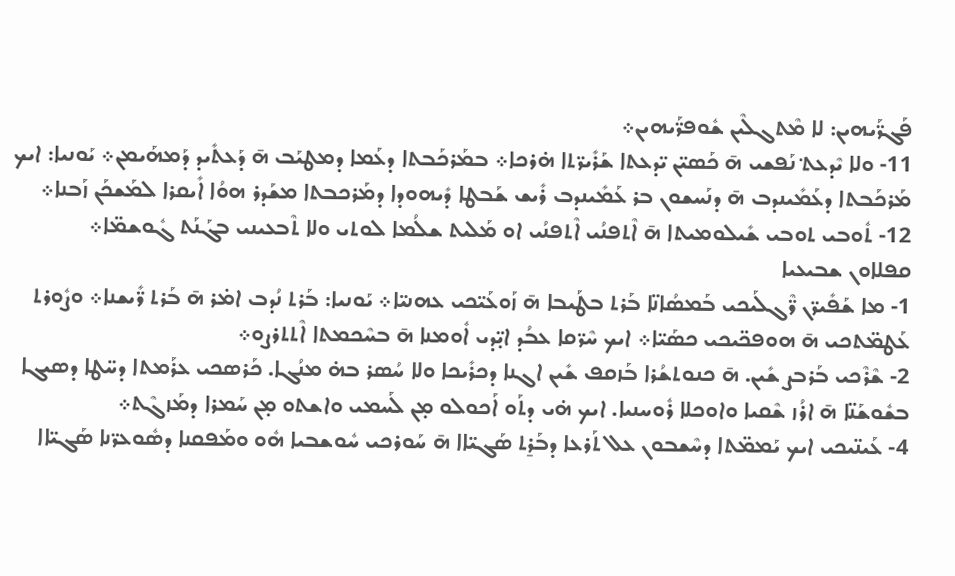ܦܰܓܪ̈ܰܝܗܝܢ: ܠܐ ܡܶܬܓܠܶܝܢ ܫܽܘܦܪ̈ܰܝܗܝܢ܀
11- ܘܠܐ ܝܶܕܥܬ݀ ܢܰܦܫܝ ܗ̄ ܟܰܣܝ̈ܢ ܝ̈ܕܥܬܐ ܫܰܪܺܝܪ̈ܬܐ ܗ̇ܪܟܐ܀ ܒܡܰܪܟܰܒܬܐ ܕܥܰܡܐ ܕܡܛܝܰܒ ܗ̄ ܕܰܥܬܺܝܕ ܕܰܡܗܰܝܡܢ܀ ܝܰܘܢܝܐ: ܐܝܟ ܡܰܪܟܰܒܬܐ ܕܥܰܡܺܝܢܕܒ ܗ̄ ܕܢܰܚܫܘܢ ܒܪ ܥܰܡܺܝܢܕܒ ܪܺܝܫ ܫܰܒܛܐ ܕܺܝܗܘܕܐ ܕܡܰܪܟܒܬܐ ܡܫܰܕܪ ܗܘܳܐ ܐܺܝܩܪܐ ܠܡܰܫܟܰܢ ܙܰܒܢܐ܀
12- ܬܽܘܒܝ ܬܘܒܝ ܫܺܝܠܘܡܝܬܐ ܗ̄ ܐܶܬܦܢܳܝ ܐܶܬܦܢܳܝ ܐܘ ܡܰܠܝܬ ܫܠܳܡܐ ܠܘܬܝ ܘܠܐ ܬܶܒܥܝܢܝ ܒܓܰܢܰܬ ܓܽܘܫܡ̈ܐ܀
ܩܦܠܐܘܢ ܫܒܝܥܝܐ
1- ܡܐ ܫܰܦܺܝܪ̈ܢ ܪ̈ܶܓܠܰܝܟܝ ܒܰܡܣܳܐܢ̈ܐ ܒܰܪܬ ܒܛܰܝܒܐ ܗ̄ ܙܰܘܥܰܝ̈ܟܝ ܥܗܢܝ̈ܐ܀ ܝܰܘܢܝܐ: ܒܰܪܬ ܢܳܕܒ ܐܡ̇ܪ ܗ̄ ܒܰܪܬ ܪ̈ܺܝܫܢܐ܀ ܘܨܽܘܪܬ ܥܰܛܡ̈ܬܟܝ ܗ̄ ܗܘܦܟ̈ܝܟܝ ܟܣܰܝ̈ܐ܀ ܐܝܟ ܚܶܪ̈ܩܐ ܥܒܳܕ ܐܝ̣̈ܕܝ ܐܽܘܡܢܐ ܗ̄ ܒܚܶܟܡܬܐ ܐܶܬܬܪܨܘ܀
2- ܫܶܪܶܟܝ ܒܰܪܒܨ ܫܺܝܢ. ܗ̄ ܟܢܘܬܫܳܪܐ ܒܰܙܩܦ ܫܺܝܢ ܐܓܢܐ ܕܟܪܺܝܟܐ ܘܠܐ ܚܳܣܪ ܒܗ̇ ܡܢܳܓܐ. ܟܰܪܣܟܝ ܥܪܰܡܬܐ ܕܚ̈ܛܐ ܕܣܝܓܐ ܒܫܽܘܫܰܢ̈ܐ ܗ̄ ܐܪܳܙ ܫܶܩܝܐ ܘܐܘܟܠܐ ܪܽܘܚܢܝܐ. ܐܝܟ ܗ̇ܝ ܕܬܰܘ ܐܰܟܘܠܘ ܡ̣ܢ ܠܰܚܡܝ ܘܐܫܬܘ ܡ̣ܢ ܚܰܡܪܐ ܕܡܰܙܓܶܬ܀
4- ܥܰܝܢ̈ܝܟܝ ܐܝܟ ܝܰܡܡ̈ܬܐ ܕܚܶܫܒܘܢ ܥܠ ܬܰܪܥܐ ܕܒܰܪ̱ܬ ܣܰܓܝ̈ܐܐ ܗ̄ ܚܰܘܪܟܝ ܚܽܘܫܒܝܐ ܗܽܘ ܘܡܰܦܩܢܐ ܕܣܽܘܥܪ̈ܢܐ ܣܰܓܝ̈ܐܐ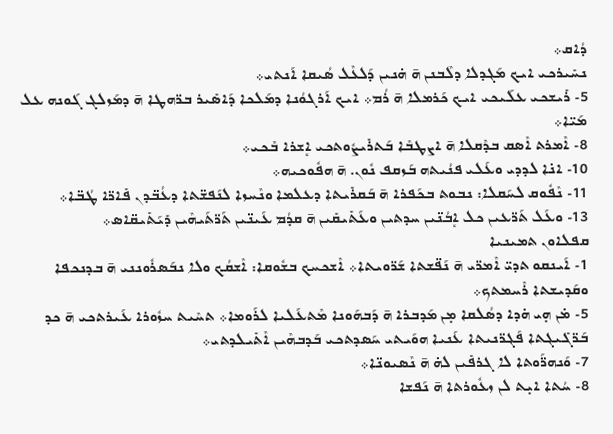ܕܳܐܩ܀
ܢܚܺܝܪܟܝ ܐܝܟ ܡܰܓܕܠܐ ܕܠܶܒܢܢ ܗ̄ ܗ̇ܢܝܢ ܕܰܠܥܶܠ ܣܳܝܩܐ ܐܰܢܬܝ܀
5- ܪܺܝܫܟܝ ܥܠܰܝܟܝ ܐܝܟ ܟܰܪܡܠܐ ܗ̄ ܪܳܡ܀ ܐܝܟ ܐܰܪܓܘܳܢܐ ܕܡܰܠܟܐ ܕܰܐܣܺܝܪ ܒܪ̈ܗܛܐ ܗ̄ ܕܡܰܙܠܓ ܓܰܘܢܗ ܥܠ ܡܰܝ̈ܐ܀
8- ܐܶܡܪܬ ܐܶܣܩ ܒܕܶܩܠܐ ܗ̄ ܐܨܛܒܶܐ ܒܰܬܪܺܝܨܽܘܬܟܝ ܐܷܫܪܐ ܒܶܟܝ܀
10- ܐܢ̇ܐ ܠܕܕܝ ܘܥܰܠܝ ܦܢܳܝܬܗ ܒܰܙܩܦ ܢܽܘܢ. ܗ̄ ܗܦܽܘܟܝܗ܀
11- ܢܶܦܽܘܩ ܠܚܰܩܠܐ: ܢܒܘܬ ܒܟܰܦܪܐ ܗ̄ ܒܰܩܪܺܝܬܐ ܕܥܠܡܐ ܘܢܶܚܙܐ ܠܢܰܦܫ̈ܬܐ ܕܥܳܒ̈ܕܢ ܦܺܐܪ̈ܐ ܛܳܒ̈ܐ܀
13- ܘܥܰܠ ܬܰܪ̈ܥܝܢ ܟܠ ܐܷܒܳܢ̈ܝܢ ܚܕܬܝܢ ܘܥܰܬܺܝܩܺܝܢ ܗ̄ ܩܕܳܡ ܥܰܝܢ̈ܝܢ ܬܰܪ̈ܬܰܝܗܶܝܢ ܕܺܝܰܬܺܝܩ̈ܐܣ܀
ܩܦܠܐܘܢ ܬܡܝܢܝܐ
1- ܐܰܝܢܩܘ ܬܕܝ̈ ܐܶܡܪ̈ܝ ܗ̄ ܢܰܦ̈ܫܬܐ ܫܰܪ̈ܘܝܬܐ܀ ܐܶܫܟܚܟ ܒܫܽܘܩܐ: ܐܶܫܩܳܟ ܘܠܐ ܢܒܰܣܪܽܘܢܢܝ ܗ̄ ܒܕܢܟܦܐ ܘܩܰܕܝܫܬܐ ܪܶܚܡܬܟ܀
5- ܡ̇ܢ ܗ̣ܝ ܗ̇ܕܐ ܕܣܳܠܩܐ ܡ̣ܢ ܡܰܕܒܪܐ ܗ̄ ܕܰܒܗܰܘܢܐ ܡܶܬܥܰܠܝܐ ܠܪܰܘܡܐ܀ ܬܚܶܝܬ ܚܙܽܘܪܐ ܥܰܝܪܬܟܝ ܗ̄ ܟܕ ܒܰܪ̈ܓܺܝܓܬܐ ܦܰܓܪ̈ܢܝܬܐ ܥܰܢܝܐ ܗܘܰܝܬܝ ܚܰܣܕܬܟܝ ܒܰܕܒܗܶܝܢ ܐܶܬܺܝܠܕܬܝ܀
7- ܘܰܢܗܪ̈ܰܘܬܐ ܠܐ ܓܪܦܺܝܢ ܠܗ̇ ܗ̄ ܢܶܣܝܘܢ̈ܐ܀
8- ܚܳܬܐ ܐܝ̣ܬ ܠܢ ܙܥܽܘܪܬܐ ܗ̄ ܢܰܦܫܐ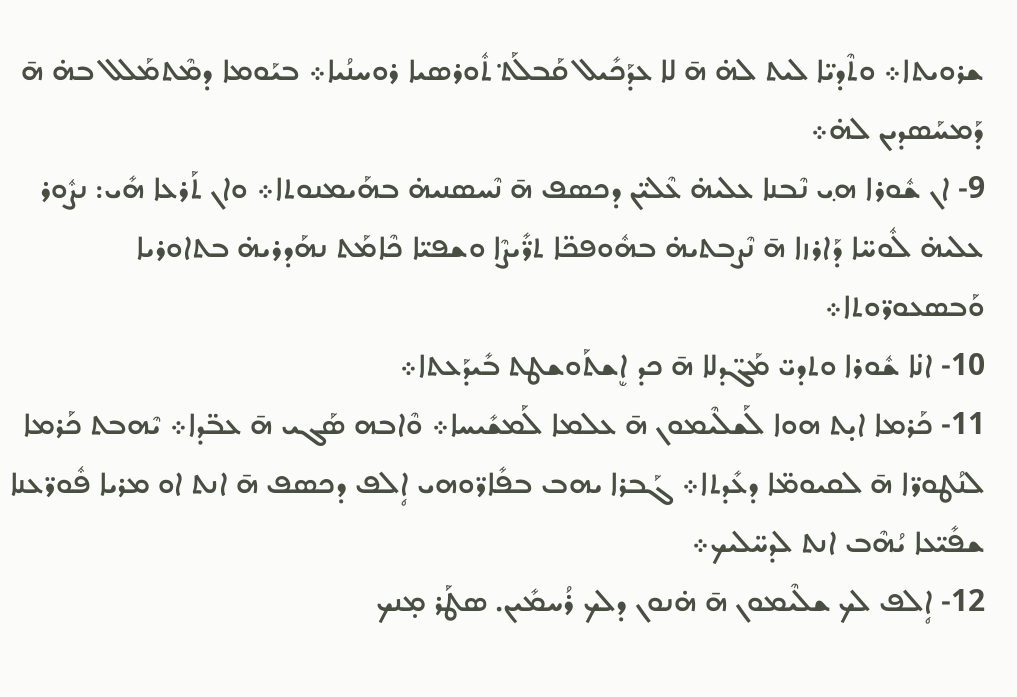ܫܪܘܝܬܐ܀ ܘܬܶܕܝ̈ܐ ܠܝܬ ܠܗ̇ ܗ̄ ܠܐ ܥܕܰܟܺܝܠ ܩܰܒܠܰܬ݀ ܬܽܘܪܣܝܐ ܪܘܚܢܳܝܐ܀ ܒܝܰܘܡܐ ܕܡܶܬܡܰܠܠ ܒܗ̇ ܗ̄ ܕܰܡܚܰܣܕܝܢ ܠܗ̇܀
9- ܐܢ ܫܽܘܪܐ ܗ݂ܝ ܢܶܒܢܐ ܥܠܝܗ̇ ܥܶܠܝ̈ܢ ܕܟܣܦ ܗ̄ ܢܶܚܣܢܝܗ̇ ܒܗܰܝܡܢܘܬܐ܀ ܘܐܢ ܬܰܪܥܐ ܗܺܝ: ܢܨܽܘܪ ܥܠܝܗ̇ ܠܽܘܚ̈ܐ ܕܰܐܪܙܐ ܗ̄ ܢܶܨܒܬܝܗ̇ ܒܗܽܘܦܟ̈ܐ ܬܪ̈ܺܝܨܶܐ ܘܫܦܝ̈ܐ ܟܶܐܡܰܬ ܢܗܰܕܪܝܗ̇ ܒܬܐܘܪܝܐ ܘܰܒܣܥܘܪ̈ܘܬܐ܀
10- ܐܢ̇ܐ ܫܽܘܪܐ ܘܬܕܝ̈ ܡܰܓ̈ܕܠܐ ܗ̄ ܟܕ ܐܷܫܬܰܘܫܛܬ ܒܺܝܕܰܥܬܐ܀
11- ܟܰܪܡܐ ܐܝ̣ܬ ܗܘܐ ܠܰܫܠܶܝܡܘܢ ܗ̄ ܥܠܡܐ ܠܰܡܫܺܝܚܐ܀ ܘܶܐܒܗ ܣܰܓܝ ܗ̄ ܥܒ̈ܕܐ܀ ܝܶܗܒܬ ܟܰܪܡܐ ܠܢܳܛܘܪ̈ܐ ܗ̄ ܠܩܝܘܡ̈ܐ ܕܥܺܕܬܐ܀ ܓܰܒܪܐ ܝܗܒ ܒܦܺܐܪ̈ܘܗܝ ܐܴܠܦ ܕܟܣܦ ܗ̄ ܐܢܬ ܐܘ ܡܪܝܐ ܦܽܘܪ̈ܥܢܐ ܫܦܺܝ̈ܥܐ ܝܳܗܶܒ ܐܢܬ ܠܕܚ̈ܠܝܟ܀
12- ܐܴܠܦ ܠܟ ܫܠܶܝܡܘܢ ܗ̄ ܗ̇ܢܘܢ ܕܠܟ ܪܳܚܡܺܝܢ. ܣܛܰܪ ܡ̣ܢܟ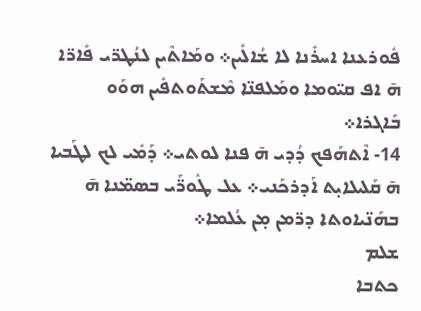ܦܽܘܪܥܢܐ ܐܚܪܺܢܐ ܠܐ ܫܳܐܠܺܝܢ܀ ܘܡܰܐܬܶܝܢ ܠܢܳܛܪ̈ܝ ܦܺܐܪ̈ܐ ܗ̄ ܐܦ ܩܝ̈ܘܡܐ ܘܡܰܠܦܢ̈ܐ ܡܶܫܬܰܘܬܦܺܝܢ ܗܘܰܘ ܒܰܐܓܪܐ܀
14- ܐܶܬܗܰܦܟ ܕܳܕܝ ܗ̄ ܦܢܐ ܠܘܬܝ܀ ܕܰܡܺܝ ܠܟ ܠܛܰܒܝܐ ܗ̄ ܩܰܠܝܠܐܝ̣ܬ ܐܰܕܪܟܰܢܝ܀ ܥܠ ܛܽܘܪ̈ܰܝ ܒܣܡ̈ܢܐ ܗ̄ ܒܗܰܢ̈ܝܐܘܬܐ ܕܪ̈ܡܢ ܡ̣ܢ ܥܳܠܡܐ܀
ܫܠܡ
ܟܬܒܐ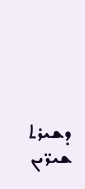ܕܫܝܪܬ ܫܝܪ̈ܝܢ